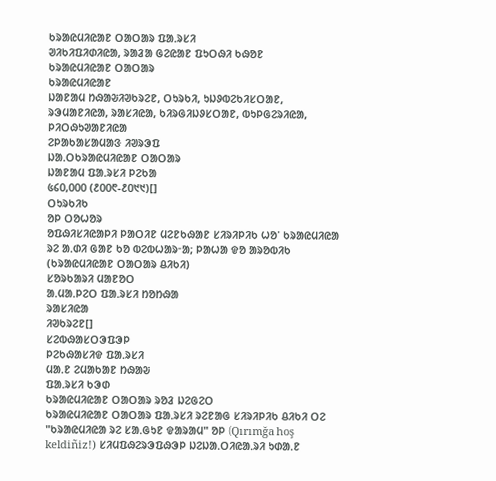ᱠᱨᱟᱭᱢᱤᱭᱟᱱ ᱛᱟᱛᱟᱨ ᱯᱟᱹᱨᱥᱤ
ᱣᱤᱠᱤᱯᱤᱰᱤᱭᱟ, ᱨᱟᱲᱟ ᱜᱮᱭᱟᱱ ᱯᱩᱛᱷᱤ ᱠᱷᱚᱱ
ᱠᱨᱟᱭᱢᱤᱭᱟᱱ ᱛᱟᱛᱟᱨ
ᱠᱨᱟᱭᱢᱤᱭᱟᱱ
ᱡᱟᱱᱟᱢ ᱴᱷᱟᱶᱤᱣᱠᱨᱮᱱ, ᱛᱩᱨᱠᱤ, ᱩᱡᱽᱵᱮᱠᱤᱥᱛᱟᱱ, ᱨᱳᱢᱟᱱᱤᱭᱟ, ᱨᱟᱥᱤᱭᱟ, ᱠᱤᱨᱜᱤᱡᱽᱥᱛᱟᱱ, ᱵᱩᱞᱜᱮᱨᱤᱭᱟ, ᱞᱤᱛᱷᱩᱣᱟᱱᱤᱭᱟ
ᱮᱞᱟᱠᱟᱥᱟᱢᱟᱝ ᱤᱣᱨᱳᱯ
ᱡᱟᱹᱛᱠᱨᱟᱭᱢᱤᱭᱟᱱ ᱛᱟᱛᱟᱨ
ᱡᱟᱱᱟᱢ ᱯᱟᱹᱨᱥᱤ ᱞᱮᱠᱟ
᱕᱔᱐,᱐᱐᱐ (᱒᱐᱐᱖-᱒᱐᱑᱑)[]
ᱛᱩᱨᱠᱤᱠ
ᱚᱞ ᱛᱚᱦᱚᱨ
ᱚᱯᱷᱤᱥᱤᱭᱟᱞᱤ ᱞᱟᱛᱤᱱ ᱢᱮᱱᱠᱷᱟᱱ ᱥᱤᱨᱤᱞᱤᱠ ᱦᱚᱸ ᱠᱨᱟᱭᱢᱤᱭᱟ ᱨᱮ ᱟᱹᱰᱤ ᱜᱟᱱ ᱠᱚ ᱵᱮᱵᱦᱟᱨᱼᱟ; ᱞᱟᱦᱟ ᱫᱚ ᱟᱨᱚᱵᱤᱠ (ᱠᱨᱟᱭᱢᱤᱭᱟᱱ ᱛᱟᱛᱟᱨ ᱪᱤᱠᱤ)
ᱥᱚᱨᱠᱟᱨᱤ ᱢᱟᱱᱚᱛ
ᱟᱹᱢᱟᱹᱞᱮᱛ ᱯᱟᱹᱨᱥᱤ ᱴᱚᱴᱷᱟ
ᱨᱟᱥᱤᱭᱟ
ᱤᱣᱠᱨᱮᱱ[]
ᱥᱮᱵᱷᱟᱥᱛᱳᱯᱳᱞ
ᱞᱮᱠᱷᱟᱥᱤᱫ ᱯᱟᱹᱨᱥᱤ
ᱢᱟᱹᱱ ᱮᱢᱟᱠᱟᱱ ᱴᱷᱟᱶ
ᱯᱟᱹᱨᱥᱤ ᱠᱳᱰ
ᱠᱨᱟᱭᱢᱤᱭᱟᱱ ᱛᱟᱛᱟᱨ ᱨᱚᱲ ᱡᱮᱜᱮᱛ
ᱠᱨᱟᱭᱢᱤᱭᱟᱱ ᱛᱟᱛᱟᱨ ᱯᱟᱹᱨᱥᱤ ᱨᱮᱱᱟᱜ ᱥᱤᱨᱤᱞᱤᱠ ᱪᱤᱠᱤ ᱛᱮ "ᱠᱨᱟᱭᱢᱤᱭᱟ ᱨᱮ ᱥᱟᱹᱜᱩᱱ ᱫᱟᱨᱟᱢ" ᱚᱞ (Qırımğa hoş keldiñiz!) ᱥᱤᱢᱯᱷᱮᱨᱳᱯᱷᱳᱞ ᱡᱮᱡᱟᱹᱛᱤᱭᱟᱹᱨᱤ ᱩᱰᱟᱹᱱ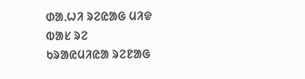ᱰᱟᱹᱦᱤ ᱨᱮᱭᱟᱜ ᱢᱤᱫ ᱵᱟᱥ ᱨᱮ
ᱠᱨᱟᱭᱢᱤᱭᱟ ᱨᱮᱱᱟᱜ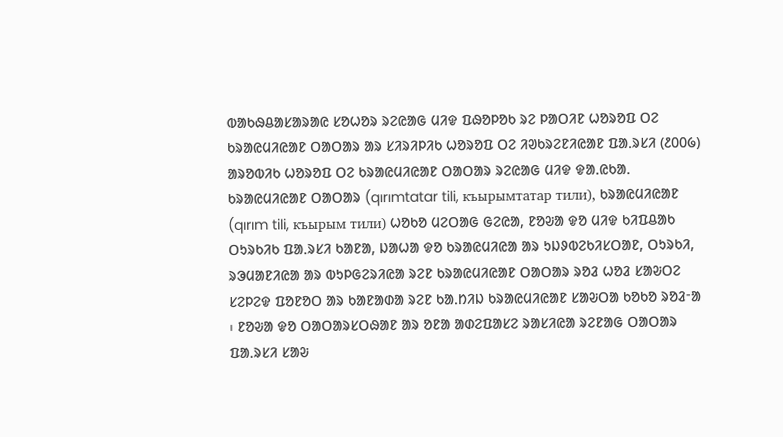ᱵᱟᱠᱷᱪᱟᱥᱟᱨᱟᱭ ᱥᱚᱦᱚᱨ ᱨᱮᱭᱟᱜ ᱢᱤᱫ ᱯᱷᱚᱞᱚᱠ ᱨᱮ ᱞᱟᱛᱤᱱ ᱦᱚᱨᱚᱯ ᱛᱮ ᱠᱨᱟᱭᱢᱤᱭᱟᱱ ᱛᱟᱛᱟᱨ ᱟᱨ ᱥᱤᱨᱤᱞᱤᱠ ᱦᱚᱨᱚᱯ ᱛᱮ ᱤᱣᱠᱨᱮᱱᱤᱭᱟᱱ ᱯᱟᱹᱨᱥᱤ (᱒᱐᱐᱙)
ᱟᱨᱚᱵᱤᱠ ᱦᱚᱨᱚᱯ ᱛᱮ ᱠᱨᱟᱭᱢᱤᱭᱟᱱ ᱛᱟᱛᱟᱨ ᱨᱮᱭᱟᱜ ᱢᱤᱫ ᱫᱟᱹᱭᱠᱟᱹ
ᱠᱨᱟᱭᱢᱤᱭᱟᱱ ᱛᱟᱛᱟᱨ (qırımtatar tili, къырымтатар тили), ᱠᱨᱟᱭᱢᱤᱭᱟᱱ (qırım tili, къырым тили) ᱦᱚᱠᱚ ᱢᱮᱛᱟᱜ ᱜᱮᱭᱟ, ᱱᱚᱶᱟ ᱫᱚ ᱢᱤᱫ ᱠᱤᱯᱪᱟᱠ ᱛᱩᱨᱠᱤᱠ ᱯᱟᱹᱨᱥᱤ ᱠᱟᱱᱟ, ᱡᱟᱦᱟ ᱫᱚ ᱠᱨᱟᱭᱢᱤᱭᱟ ᱟᱨ ᱩᱡᱽᱵᱮᱠᱤᱥᱛᱟᱱ, ᱛᱩᱨᱠᱤ, ᱨᱳᱢᱟᱱᱤᱭᱟ ᱟᱨ ᱵᱩᱞᱜᱮᱨᱤᱭᱟ ᱨᱮᱱ ᱠᱨᱟᱭᱢᱤᱭᱟᱱ ᱛᱟᱛᱟᱨ ᱨᱚᱲ ᱦᱚᱲ ᱥᱟᱶᱛᱮ ᱥᱮᱞᱮᱫ ᱯᱚᱱᱚᱛ ᱟᱨ ᱠᱟᱱᱟᱰᱟ ᱨᱮᱱ ᱠᱟᱹᱴᱤᱡ ᱠᱨᱟᱭᱢᱤᱭᱟᱱ ᱥᱟᱶᱛᱟ ᱠᱚᱠᱚ ᱨᱚᱲᱼᱟ ᱾ ᱱᱚᱶᱟ ᱫᱚ ᱛᱟᱛᱟᱨᱥᱛᱷᱟᱱ ᱟᱨ ᱚᱱᱟ ᱟᱰᱮᱯᱟᱥᱮ ᱨᱟᱥᱤᱭᱟ ᱨᱮᱱᱟᱜ ᱛᱟᱛᱟᱨ ᱯᱟᱹᱨᱥᱤ ᱥᱟᱶ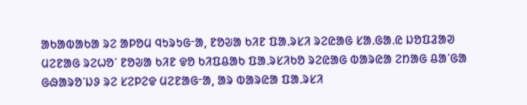ᱟᱠᱟᱵᱟᱠᱟ ᱨᱮ ᱟᱞᱚᱢ ᱧᱩᱨᱩᱜᱼᱟ, ᱱᱚᱶᱟ ᱠᱤᱱ ᱯᱟᱹᱨᱥᱤ ᱨᱮᱭᱟᱜ ᱥᱟᱹᱜᱟᱹᱭ ᱡᱚᱯᱲᱟᱣ ᱢᱮᱱᱟᱜ ᱨᱮᱦᱚᱸ ᱱᱚᱶᱟ ᱠᱤᱱ ᱫᱚ ᱠᱤᱯᱪᱟᱠ ᱯᱟᱹᱨᱥᱤᱠᱚ ᱨᱮᱭᱟᱜ ᱵᱟᱨᱭᱟ ᱮᱴᱟᱜ ᱪᱟᱸᱜᱟ ᱜᱷᱟᱨᱚᱸᱡᱽ ᱨᱮ ᱥᱮᱞᱮᱫ ᱢᱮᱱᱟᱜᱼᱟ, ᱟᱨ ᱵᱟᱨᱭᱟ ᱯᱟᱹᱨᱥᱤ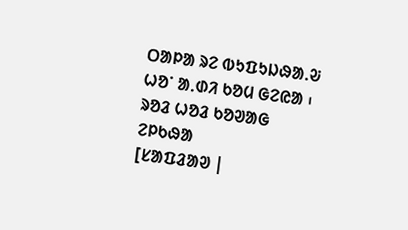ᱛᱟᱞᱟ ᱨᱮ ᱵᱩᱯᱩᱡᱷᱟᱹᱶ ᱦᱚᱸ ᱟᱹᱰᱤ ᱠᱚᱢ ᱜᱮᱭᱟ ᱾
ᱨᱚᱲ ᱦᱚᱲ ᱠᱚᱣᱟᱜ ᱮᱞᱠᱷᱟ
[ᱥᱟᱯᱲᱟᱣ |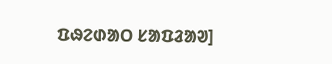ᱯᱷᱮᱰᱟᱛ ᱥᱟᱯᱲᱟᱣ]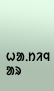ᱦᱟᱹᱴᱤᱧ ᱟᱨ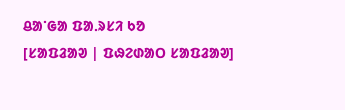ᱪᱟᱸᱜᱟ ᱯᱟᱹᱨᱥᱤ ᱠᱚ
[ᱥᱟᱯᱲᱟᱣ | ᱯᱷᱮᱰᱟᱛ ᱥᱟᱯᱲᱟᱣ]